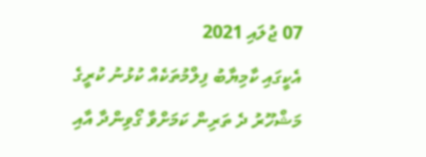07 ޖުލައި 2021
އެކީގައި ކާމިޔާބު ފިލްމުތަކެއް ކުޅުނު ކުރީގެ މަޝްހޫރު ދެ ތަރިން ކަމަށްވާ ގޯވިންދާ އާއި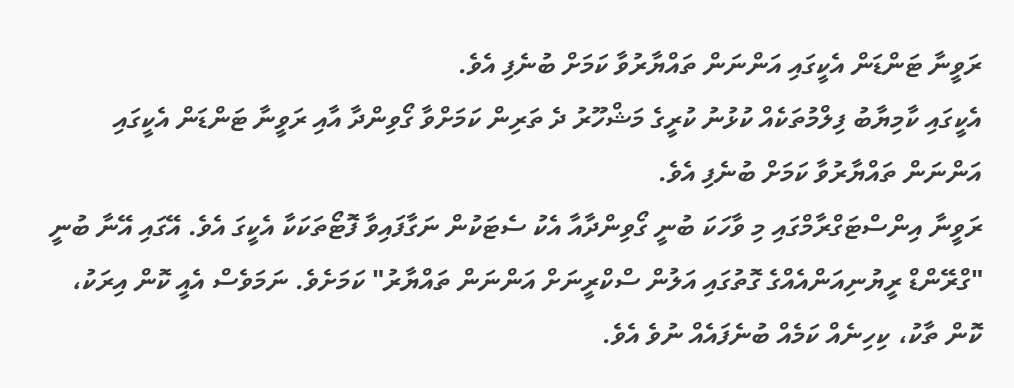ރަވީނާ ޓަންޑަން އެކީގައި އަންނަން ތައްޔާރުވާ ކަމަށް ބުނެފި އެވެ.
އެކީގައި ކާމިޔާބު ފިލްމުތަކެއް ކުޅުނު ކުރީގެ މަޝްހޫރު ދެ ތަރިން ކަމަށްވާ ގޯވިންދާ އާއި ރަވީނާ ޓަންޑަން އެކީގައި އަންނަން ތައްޔާރުވާ ކަމަށް ބުނެފި އެވެ.
ރަވީނާ އިންސްޓަގްރާމްގައި މި ވާހަކަ ބުނީ ގޯވިންދާއާ އެކު ސެޓަކުން ނަގާފައިވާ ފޮޓޯތަކަކާ އެކީގަ އެވެ. އޭގައި އޭނާ ބުނީ "ގްރޭންޑް ރީޔުނިއަންއެއްގެ ގޮތުގައި އަލުން ސްކްރީނަށް އަންނަން ތައްޔާރު" ކަމަށެވެ. ނަމަވެސް އެއީ ކޮން އިރަކު، ކޮން ތާކު، ކިހިނެއް ކަމެއް ބުނެފައެއް ނުވެ އެވެ.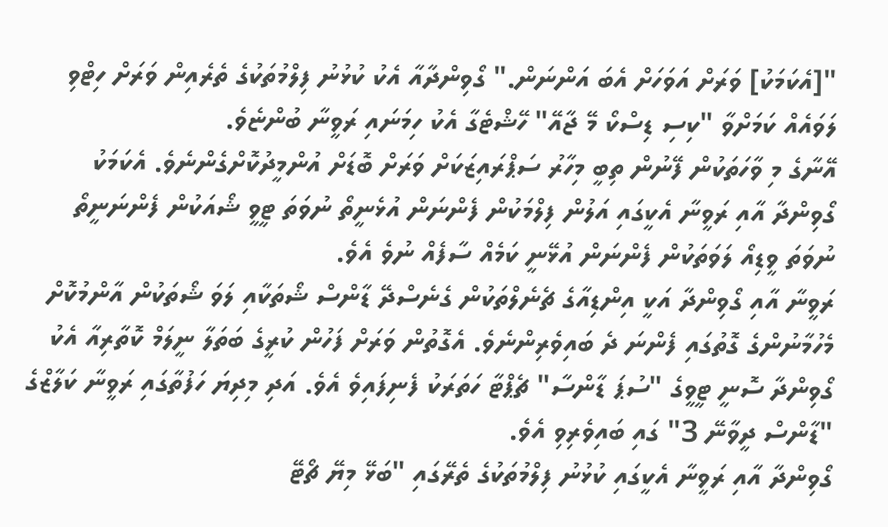"[އެކަމަކު] ވަރަށް އަވަހަށް އެބަ އަންނަން." ގޯވިންދާއާ އެކު ކުޅުނު ފިލްމުތަކުގެ ތެރެއިން ވަރަށް ހިޓްވި ލަވައެއް ކަމަށްވާ "ކިސި ޑިސްކޯ މޭ ޖާއޭ" ހޭޝްޓެގާ އެކު ހިމަނައި ރަވީނާ ބުންޏެވެ.
އޭނާގެ މި ވާހަތަކުން ފޭނުން ތިބީ މިހާރު ސަޕްރައިޒަކަށް ވަރަށް ބޮޑަށް އުންމީދުކޮށްގެންނެވެ. އެކަމަކު ގޯވިންދާ އާއި ރަވީނާ އެކީގައި އަލުން ފިލްމަކުން ފެންނަން އުޅެނީތޯ ނުވަތަ ޓީވީ ޝޯއަކުން ފެންނަނީތޯ ނުވަތަ ވީޑިއޯ ލަވަތަކުން ފެންނަން އުޅޭނީ ކަމެއް ސާފެއް ނުވެ އެވެ.
ރަވީނާ އާއި ގޯވިންދާ އަކީ އިންޑިއާގެ ޗެނެލްތަކުން ގެނެސްދޭ ޑާންސް ޝޯތަކާއި ލަވަ ޝޯތަކުން އާންމުކޮށް މެހުމާނުންގެ ގޮތުގައި ފެންނަ ދެ ބައިވެރިންނެވެ. އެގޮތުން ވަރަށް ފަހުން ކުރީގެ ބަތަލާ ނީލަމް ކޮތާރިއާ އެކު ގޯވިންދާ ސޮނީ ޓީވީގެ "ސުޕަ ޑާންސާ" ޗެޕްޓާ ހަތަރަކު ފެނިފައިވެ އެވެ. އަދި މިދިޔަ ހަފުތާގައި ރަވީނާ ކަލާޒްގެ "ޑާންސް ދީވާނޭ 3" ގައި ބައިވެރިވި އެވެ.
ގޯވިންދާ އާއި ރަވީނާ އެކީގައި ކުޅުނު ފިލްމުތަކުގެ ތެރޭގައި "ބަޅޭ މިޔޭ ޗޯޓޭ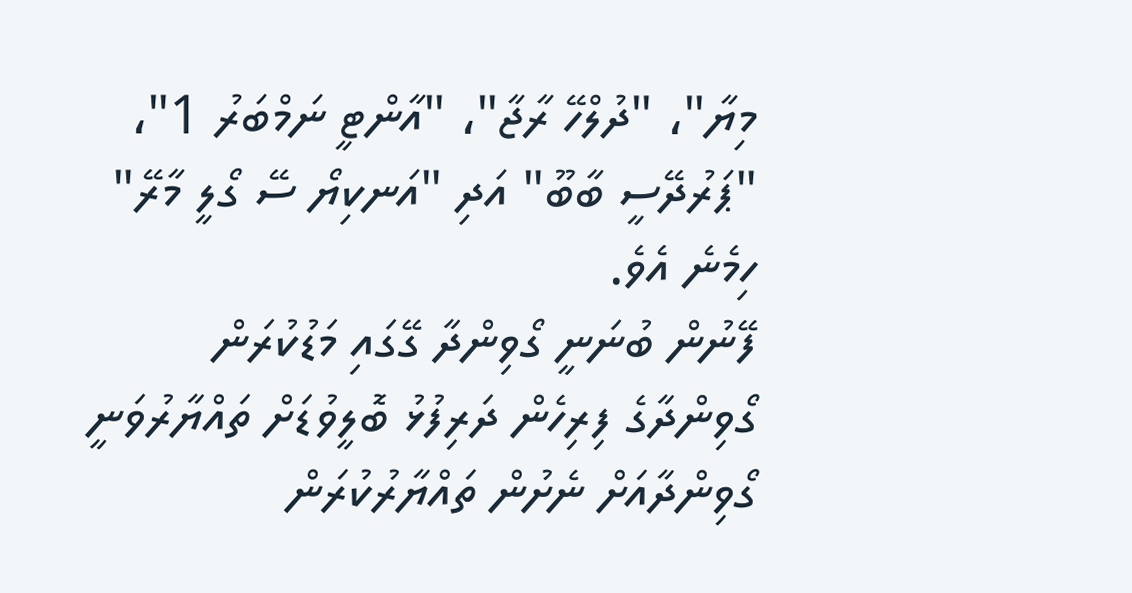މިޔާ"، "ދުލްހޭ ރާޖާ"، "އާންޓީ ނަމްބަރު 1"، "ޕަރުދޭސީ ބާބޫ" އަދި "އަނކިޔޯ ސޭ ގޯލީ މާރޭ" ހިމެނެ އެވެ.
ފޭނުން ބުނަނީ ގޯވިންދާ ގޭގައި މަޑުކުރަން
ގޯވިންދާގެ ފިރިހެން ދަރިފުޅު ބޮލީވުޑަށް ތައްޔާރުވަނީ
ގޯވިންދާއަށް ނެށުން ތައްޔާރުކުރަން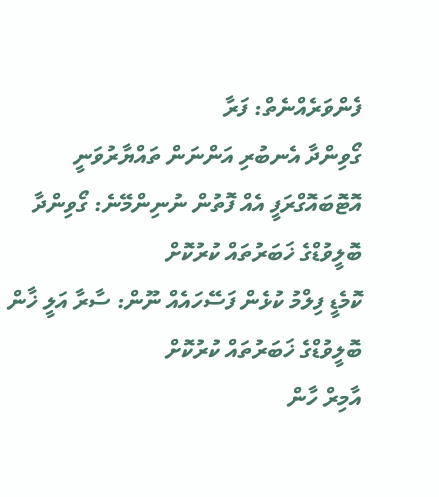ފެންވަރެއްނެތް: ފަރާ
ގޯވިންދާ އެނބުރި އަންނަން ތައްޔާރުވަނީ
އޮޓޮބައޮގްރަފީ އެއް ފޮތުން ނުނިންމޭނެ: ގޯވިންދާ
ބޮލީވުޑްގެ ޚަބަރުތައް ކުރުކޮށް
ކޮމެޑީ ފިލްމު ކުޅެން ފަސޭހައެއް ނޫން: ސާރާ އަލީ ޚާން
ބޮލީވުޑްގެ ޚަބަރުތައް ކުރުކޮށް
އާމިރް ހާން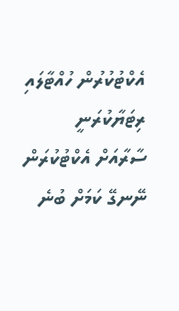އެކްޓުކުރުން ހުއްޓާލައި ރިޓަޔާކުރަނީ
ސާރާއަށް އެކްޓުކުރަން ނޭނގޭ ކަމަށް ބުނެ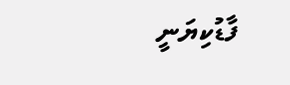ފާޑުކިޔަނީ